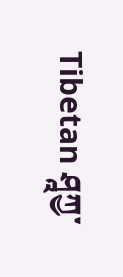Tibetan ཤཱཀྱ་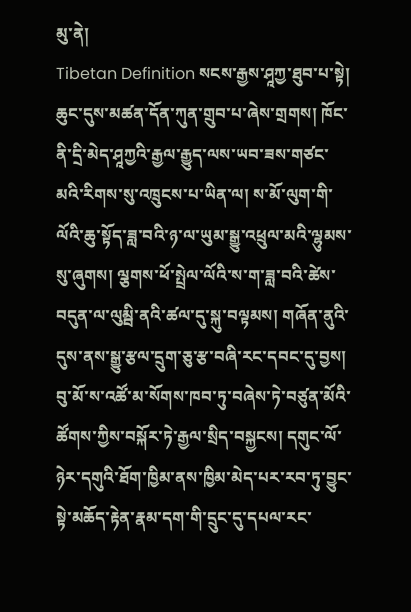མུ་ནེ།
Tibetan Definition སངས་རྒྱས་ཤཱཀྱ་ཐུབ་པ་སྟེ། ཆུང་དུས་མཚན་དོན་ཀུན་གྲུབ་པ་ཞེས་གྲགས། ཁོང་ནི་དྲི་མེད་ཤཱཀྱའི་རྒྱལ་རྒྱུད་ལས་ཡབ་ཟས་གཙང་མའི་རིགས་སུ་འཁྲུངས་པ་ཡིན་ལ། ས་མོ་ལུག་གི་ལོའི་ཆུ་སྟོད་ཟླ་བའི་ཉ་ལ་ཡུམ་སྒྱུ་འཕྲུལ་མའི་ལྷུམས་སུ་ཞུགས། ལྕགས་ཕོ་སྤྲེལ་ལོའི་ས་ག་ཟླ་བའི་ཚེས་བདུན་ལ་ལུམྦི་ནའི་ཚལ་དུ་སྐུ་བལྟམས། གཞོན་ནུའི་དུས་ནས་སྒྱུ་རྩལ་དྲུག་ཅུ་རྩ་བཞི་རང་དབང་དུ་བྱས། བུ་མོ་ས་འཚོ་མ་སོགས་ཁབ་ཏུ་བཞེས་ཏེ་བཙུན་མོའི་ཚོགས་ཀྱིས་བསྐོར་ཏེ་རྒྱལ་སྲིད་བསྐྱངས། དགུང་ལོ་ཉེར་དགུའི་ཐོག་ཁྱིམ་ནས་ཁྱིམ་མེད་པར་རབ་ཏུ་བྱུང་སྟེ་མཆོད་རྟེན་རྣམ་དག་གི་དྲུང་དུ་དཔལ་རང་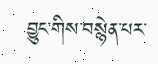བྱུང་གིས་བསྙེན་པར་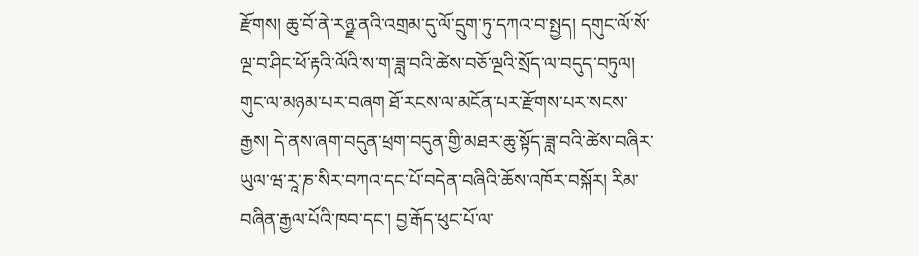རྫོགས། ཆུ་བོ་ནེ་རཉྫ་ནའི་འགྲམ་དུ་ལོ་དྲུག་ཏུ་དཀའ་བ་སྤྱད། དགུང་ལོ་སོ་ལྔ་བ་ཤིང་ཕོ་རྟའི་ལོའི་ས་ག་ཟླ་བའི་ཚེས་བཅོ་ལྔའི་སྲོད་ལ་བདུད་བཏུལ། གུང་ལ་མཉམ་པར་བཞག ཐོ་རངས་ལ་མངོན་པར་རྫོགས་པར་སངས་རྒྱས། དེ་ནས་ཞག་བདུན་ཕྲག་བདུན་གྱི་མཐར་ཆུ་སྟོད་ཟླ་བའི་ཚེས་བཞིར་ཡུལ་ཝ་རཱ་ཎ་སིར་བཀའ་དང་པོ་བདེན་བཞིའི་ཆོས་འཁོར་བསྐོར། རིམ་བཞིན་རྒྱལ་པོའི་ཁབ་དང་། བྱ་རྒོད་ཕུང་པོ་ལ་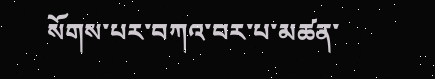སོགས་པར་བཀའ་བར་པ་མཚན་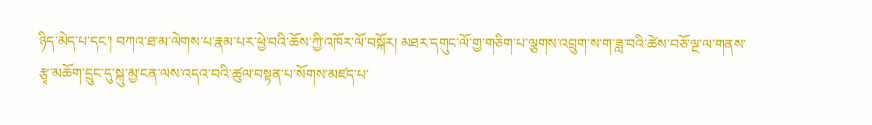ཉིད་མེད་པ་དང་། བཀའ་ཐ་མ་ལེགས་པ་རྣམ་པར་ཕྱེ་བའི་ཆོས་ཀྱི་འཁོར་ལོ་བསྐོར། མཐར་དགུང་ལོ་གྱ་གཅིག་པ་ལྕགས་འབྲུག་ས་ག་ཟླ་བའི་ཚེས་བཅོ་ལྔ་ལ་གནས་རྩྭ་མཆོག་དྲུང་དུ་སྐུ་མྱ་ངན་ལས་འདའ་བའི་ཚུལ་བསྟན་པ་སོགས་མཛད་པ་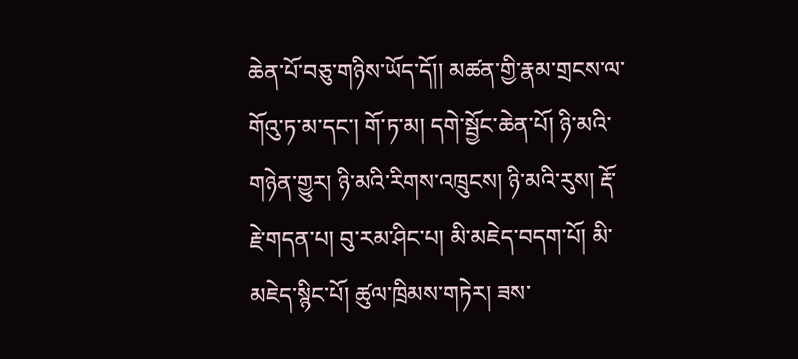ཆེན་པོ་བཅུ་གཉིས་ཡོད་དོ།། མཚན་གྱི་རྣམ་གྲངས་ལ་གོའུ་ཏ་མ་དང་། གོ་ཏ་མ། དགེ་སྦྱོང་ཆེན་པོ། ཉི་མའི་གཉེན་གྱུར། ཉི་མའི་རིགས་འཁྲུངས། ཉི་མའི་རུས། རྡོ་རྗེ་གདན་པ། བུ་རམ་ཤིང་པ། མི་མཇེད་བདག་པོ། མི་མཇེད་སྙིང་པོ། ཚུལ་ཁྲིམས་གཏེར། ཟས་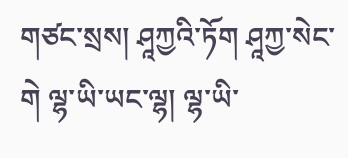གཙང་སྲས། ཤཱཀྱའི་ཏོག ཤཱཀྱ་སེང་གེ ལྷ་ཡི་ཡང་ལྷ། ལྷ་ཡི་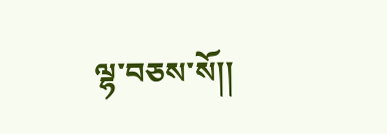ལྷ་བཅས་སོ།།